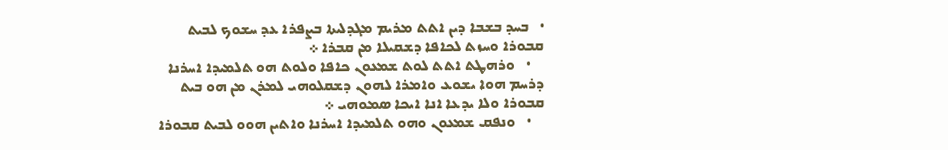•   ܒܚܕ ܒܫܒܐ ܕܝܢ ܐܬܬ ܡܪܝܡ ܡܓܕܠܝܬܐ ܒܨܦܪܐ ܥܕ ܚܫܘܟ ܠܒܝܬ ܩܒܘܪܐ ܘܚܙܬ ܠܟܐܦܐ ܕܫܩܝܠܐ ܡܢ ܩܒܪܐ ܀
    •   ܘܪܗܛܬ ܐܬܬ ܠܘܬ ܫܡܥܘܢ ܟܐܦܐ ܘܠܘܬ ܗܘ ܬܠܡܝܕܐ ܐܚܪܢܐ ܕܪܚܡ ܗܘܐ ܝܫܘܥ ܘܐܡܪܐ ܠܗܘܢ ܕܫܩܠܘܗܝ ܠܡܪܢ ܡܢ ܗܘ ܒܝܬ ܩܒܘܪܐ ܘܠܐ ܝܕܥܐ ܐܢܐ ܐܝܟܐ ܤܡܘܗܝ ܀
    •   ܘܢܦܩ ܫܡܥܘܢ ܘܗܘ ܬܠܡܝܕܐ ܐܚܪܢܐ ܘܐܬܝܢ ܗܘܘ ܠܒܝܬ ܩܒܘܪܐ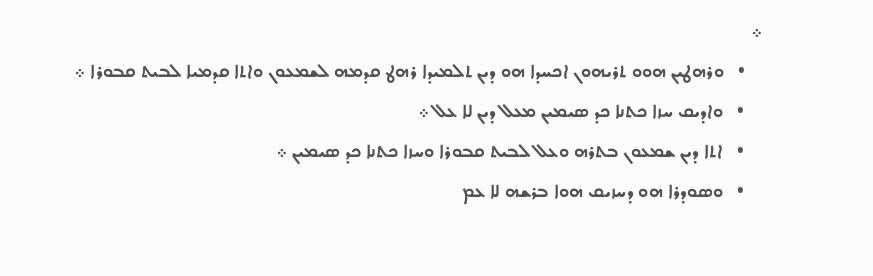܀
    •   ܘܪܗܛܝܢ ܗܘܘ ܬܪܝܗܘܢ ܐܟܚܕܐ ܗܘ ܕܝܢ ܬܠܡܝܕܐ ܪܗܛ ܩܕܡܗ ܠܫܡܥܘܢ ܘܐܬܐ ܩܕܡܝܐ ܠܒܝܬ ܩܒܘܪܐ ܀
    •   ܘܐܕܝܩ ܚܙܐ ܟܬܢܐ ܟܕ ܤܝܡܝܢ ܡܥܠ ܕܝܢ ܠܐ ܥܠ ܀
    •   ܐܬܐ ܕܝܢ ܫܡܥܘܢ ܒܬܪܗ ܘܥܠ ܠܒܝܬ ܩܒܘܪܐ ܘܚܙܐ ܟܬܢܐ ܟܕ ܤܝܡܝܢ ܀
    •   ܘܤܘܕܪܐ ܗܘ ܕܚܙܝܩ ܗܘܐ ܒܪܫܗ ܠܐ ܥܡ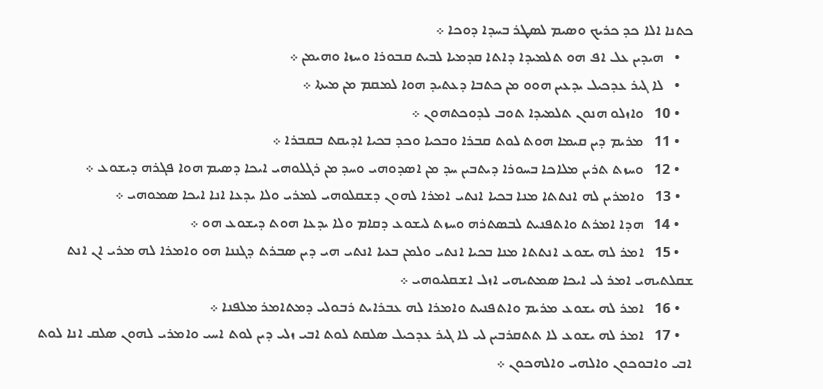ܟܬܢܐ ܐܠܐ ܟܕ ܟܪܝܟ ܘܤܝܡ ܠܤܛܪ ܒܚܕܐ ܕܘܟܐ ܀
    •   ܗܝܕܝܢ ܥܠ ܐܦ ܗܘ ܬܠܡܝܕܐ ܕܐܬܐ ܩܕܡܝܐ ܠܒܝܬ ܩܒܘܪܐ ܘܚܙܐ ܘܗܝܡܢ ܀
    •   ܠܐ ܓܝܪ ܥܕܟܝܠ ܝܕܥܝܢ ܗܘܘ ܡܢ ܟܬܒܐ ܕܥܬܝܕ ܗܘܐ ܠܡܩܡ ܡܢ ܡܝܬܐ ܀
    • 10   ܘܐܙܠܘ ܗܢܘܢ ܬܠܡܝܕܐ ܬܘܒ ܠܕܘܟܬܗܘܢ ܀
    • 11   ܡܪܝܡ ܕܝܢ ܩܝܡܐ ܗܘܬ ܠܘܬ ܩܒܪܐ ܘܒܟܝܐ ܘܟܕ ܒܟܝܐ ܐܕܝܩܬ ܒܩܒܪܐ ܀
    • 12   ܘܚܙܬ ܬܪܝܢ ܡܠܐܟܐ ܒܚܘܪܐ ܕܝܬܒܝܢ ܚܕ ܡܢ ܐܤܕܘܗܝ ܘܚܕ ܡܢ ܪܓܠܘܗܝ ܐܝܟܐ ܕܤܝܡ ܗܘܐ ܦܓܪܗ ܕܝܫܘܥ ܀
    • 13   ܘܐܡܪܝܢ ܠܗ ܐܢܬܬܐ ܡܢܐ ܒܟܝܐ ܐܢܬܝ ܐܡܪܐ ܠܗܘܢ ܕܫܩܠܘܗܝ ܠܡܪܝ ܘܠܐ ܝܕܥܐ ܐܢܐ ܐܝܟܐ ܤܡܘܗܝ ܀
    • 14   ܗܕܐ ܐܡܪܬ ܘܐܬܦܢܝܬ ܠܒܤܬܪܗ ܘܚܙܬ ܠܝܫܘܥ ܕܩܐܡ ܘܠܐ ܝܕܥܐ ܗܘܬ ܕܝܫܘܥ ܗܘ ܀
    • 15   ܐܡܪ ܠܗ ܝܫܘܥ ܐܢܬܬܐ ܡܢܐ ܒܟܝܐ ܐܢܬܝ ܘܠܡܢ ܒܥܝܐ ܐܢܬܝ ܗܝ ܕܝܢ ܤܒܪܬ ܕܓܢܢܐ ܗܘ ܘܐܡܪܐ ܠܗ ܡܪܝ ܐܢ ܐܢܬ ܫܩܠܬܝܗܝ ܐܡܪ ܠܝ ܐܝܟܐ ܤܡܬܝܗܝ ܐܙܠ ܐܫܩܠܝܘܗܝ ܀
    • 16   ܐܡܪ ܠܗ ܝܫܘܥ ܡܪܝܡ ܘܐܬܦܢܝܬ ܘܐܡܪܐ ܠܗ ܥܒܪܐܝܬ ܪܒܘܠܝ ܕܡܬܐܡܪ ܡܠܦܢܐ ܀
    • 17   ܐܡܪ ܠܗ ܝܫܘܥ ܠܐ ܬܬܩܪܒܝܢ ܠܝ ܠܐ ܓܝܪ ܥܕܟܝܠ ܤܠܩܬ ܠܘܬ ܐܒܝ ܙܠܝ ܕܝܢ ܠܘܬ ܐܚܝ ܘܐܡܪܝ ܠܗܘܢ ܤܠܩ ܐܢܐ ܠܘܬ ܐܒܝ ܘܐܒܘܟܘܢ ܘܐܠܗܝ ܘܐܠܗܟܘܢ ܀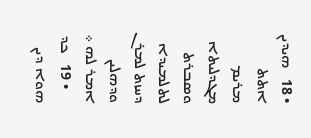• 18   ܗܝܕܝܢ ܐܬܬ ܡܪܝܡ ܡܓܕܠܝܬܐ ܘܤܒܪܬ ܠܬܠܡܝܕܐ ܕܚܙܬ ܠܡܪܢ ܘܕܗܠܝܢ ܐܡܪ ܠܗ ܀
    • 19   ܟܕ ܗܘܐ ܕܝܢ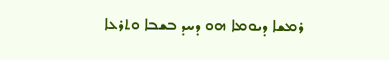ܪܡܫܐ ܕܝܘܡܐ ܗܘ ܕܚܕ ܒܫܒܐ ܘܬܪܥܐ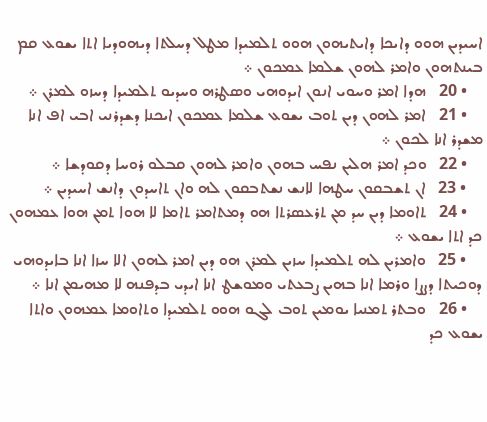ܐܚܝܕܝܢ ܗܘܘ ܕܐܝܟܐ ܕܐܝܬܝܗܘܢ ܗܘܘ ܬܠܡܝܕܐ ܡܛܠ ܕܚܠܬܐ ܕܝܗܘܕܝܐ ܐܬܐ ܝܫܘܥ ܩܡ ܒܝܢܬܗܘܢ ܘܐܡܪ ܠܗܘܢ ܫܠܡܐ ܥܡܟܘܢ ܀
    • 20   ܗܕܐ ܐܡܪ ܘܚܘܝ ܐܢܘܢ ܐܝܕܘܗܝ ܘܤܛܪܗ ܘܚܕܝܘ ܬܠܡܝܕܐ ܕܚܙܘ ܠܡܪܢ ܀
    • 21   ܐܡܪ ܠܗܘܢ ܕܝܢ ܬܘܒ ܝܫܘܥ ܫܠܡܐ ܥܡܟܘܢ ܐܝܟܢܐ ܕܫܕܪܢܝ ܐܒܝ ܐܦ ܐܢܐ ܡܫܕܪ ܐܢܐ ܠܟܘܢ ܀
    • 22   ܘܟܕ ܐܡܪ ܗܠܝܢ ܢܦܚ ܒܗܘܢ ܘܐܡܪ ܠܗܘܢ ܩܒܠܘ ܪܘܚܐ ܕܩܘܕܫܐ ܀
    • 23   ܐܢ ܬܫܒܩܘܢ ܚܛܗܐ ܠܐܢܫ ܢܫܬܒܩܘܢ ܠܗ ܘܐܢ ܬܐܚܕܘܢ ܕܐܢܫ ܐܚܝܕܝܢ ܀
    • 24   ܬܐܘܡܐ ܕܝܢ ܚܕ ܡܢ ܬܪܥܤܪܬܐ ܗܘ ܕܡܬܐܡܪ ܬܐܡܐ ܠܐ ܗܘܐ ܬܡܢ ܗܘܐ ܥܡܗܘܢ ܟܕ ܐܬܐ ܝܫܘܥ ܀
    • 25   ܘܐܡܪܝܢ ܠܗ ܬܠܡܝܕܐ ܚܙܝܢ ܠܡܪܢ ܗܘ ܕܝܢ ܐܡܪ ܠܗܘܢ ܐܠܐ ܚܙܐ ܐܢܐ ܒܐܝܕܘܗܝ ܕܘܟܝܬܐ ܕܨܨܐ ܘܪܡܐ ܐܢܐ ܒܗܝܢ ܨܒܥܬܝ ܘܡܘܫܛ ܐܢܐ ܐܝܕܝ ܒܕܦܢܗ ܠܐ ܡܗܝܡܢ ܐܢܐ ܀
    • 26   ܘܒܬܪ ܬܡܢܝܐ ܝܘܡܝܢ ܬܘܒ ܠܓܘ ܗܘܘ ܬܠܡܝܕܐ ܘܬܐܘܡܐ ܥܡܗܘܢ ܘܐܬܐ ܝܫܘܥ ܟܕ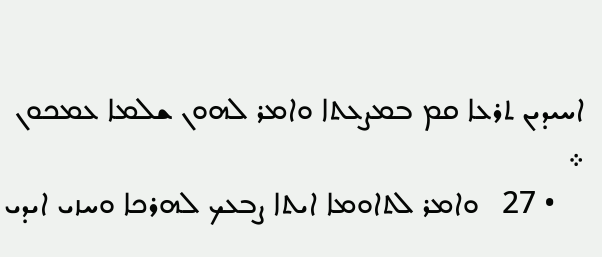ܐܚܝܕܝܢ ܬܪܥܐ ܩܡ ܒܡܨܥܬܐ ܘܐܡܪ ܠܗܘܢ ܫܠܡܐ ܥܡܟܘܢ ܀
    • 27   ܘܐܡܪ ܠܬܐܘܡܐ ܐܝܬܐ ܨܒܥܟ ܠܗܪܟܐ ܘܚܙܝ ܐܝܕܝ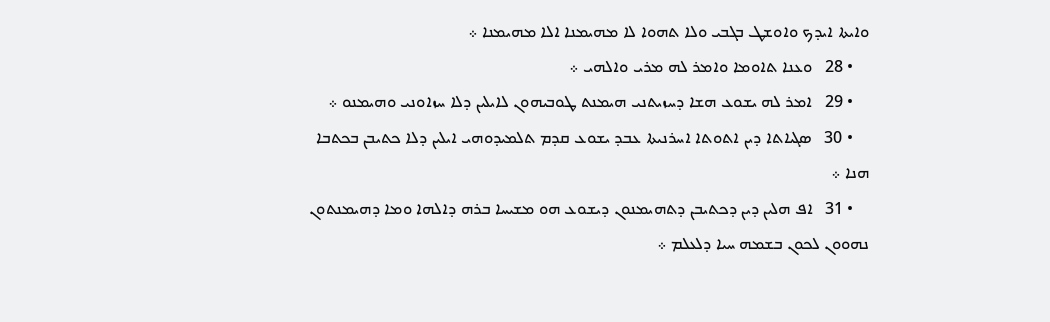ܘܐܝܬܐ ܐܝܕܟ ܘܐܘܫܛ ܒܓܒܝ ܘܠܐ ܬܗܘܐ ܠܐ ܡܗܝܡܢܐ ܐܠܐ ܡܗܝܡܢܐ ܀
    • 28   ܘܥܢܐ ܬܐܘܡܐ ܘܐܡܪ ܠܗ ܡܪܝ ܘܐܠܗܝ ܀
    • 29   ܐܡܪ ܠܗ ܝܫܘܥ ܗܫܐ ܕܚܙܝܬܢܝ ܗܝܡܢܬ ܛܘܒܝܗܘܢ ܠܐܝܠܝܢ ܕܠܐ ܚܙܐܘܢܝ ܘܗܝܡܢܘ ܀
    • 30   ܤܓܝܐܬܐ ܕܝܢ ܐܬܘܬܐ ܐܚܪܢܝܬܐ ܥܒܕ ܝܫܘܥ ܩܕܡ ܬܠܡܝܕܘܗܝ ܐܝܠܝܢ ܕܠܐ ܟܬܝܒܢ ܒܟܬܒܐ ܗܢܐ ܀
    • 31   ܐܦ ܗܠܝܢ ܕܝܢ ܕܟܬܝܒܢ ܕܬܗܝܡܢܘܢ ܕܝܫܘܥ ܗܘ ܡܫܝܚܐ ܒܪܗ ܕܐܠܗܐ ܘܡܐ ܕܗܝܡܢܬܘܢ ܢܗܘܘܢ ܠܟܘܢ ܒܫܡܗ ܚܝܐ ܕܠܥܠܡ ܀